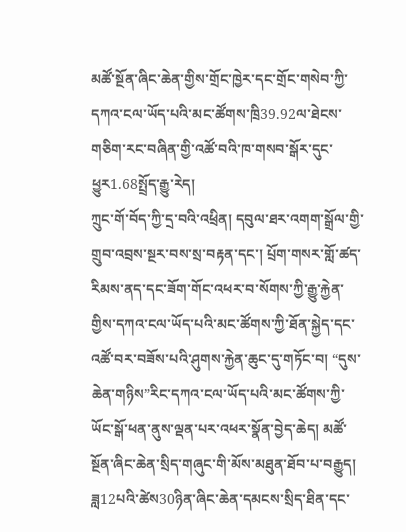མཚོ་སྔོན་ཞིང་ཆེན་གྱིས་གྲོང་ཁྱེར་དང་གྲོང་གསེབ་ཀྱི་དཀའ་ངལ་ཡོད་པའི་མང་ཚོགས་ཁྲི39.92ལ་ཐེངས་གཅིག་རང་བཞིན་གྱི་འཚོ་བའི་ཁ་གསབ་སྒོར་དུང་ཕྱུར1.68སྤྲོད་རྒྱུ་རེད།
ཀྲུང་གོ་བོད་ཀྱི་དྲ་བའི་འཕྲིན། དབུལ་ཐར་འགག་སྒྲོལ་གྱི་གྲུབ་འབྲས་སྔར་བས་སྲ་བརྟན་དང་། པྲོག་གསར་གློ་ཚད་རིམས་ནད་དང་ཟོག་གོང་འཕར་བ་སོགས་ཀྱི་རྒྱུ་རྐྱེན་གྱིས་དཀའ་ངལ་ཡོད་པའི་མང་ཚོགས་ཀྱི་ཐོན་སྐྱེད་དང་འཚོ་བར་བཟོས་པའི་ཤུགས་རྐྱེན་ཆུང་དུ་གཏོང་བ། “དུས་ཆེན་གཉིས”རིང་དཀའ་ངལ་ཡོད་པའི་མང་ཚོགས་ཀྱི་ཡོང་སྒོ་ཕན་ནུས་ལྡན་པར་འཕར་སྣོན་བྱེད་ཆེད། མཚོ་སྔོན་ཞིང་ཆེན་སྲིད་གཞུང་གི་མོས་མཐུན་ཐོབ་པ་བརྒྱུད། ཟླ12པའི་ཚེས30ཉིན་ཞིང་ཆེན་དམངས་སྲིད་ཐིན་དང་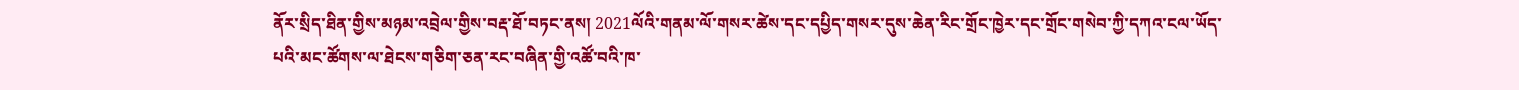ནོར་སྲིད་ཐིན་གྱིས་མཉམ་འབྲེལ་གྱིས་བརྡ་ཐོ་བཏང་ནས། 2021ལོའི་གནམ་ལོ་གསར་ཚེས་དང་དཔྱིད་གསར་དུས་ཆེན་རིང་གྲོང་ཁྱེར་དང་གྲོང་གསེབ་ཀྱི་དཀའ་ངལ་ཡོད་པའི་མང་ཚོགས་ལ་ཐེངས་གཅིག་ཅན་རང་བཞིན་གྱི་འཚོ་བའི་ཁ་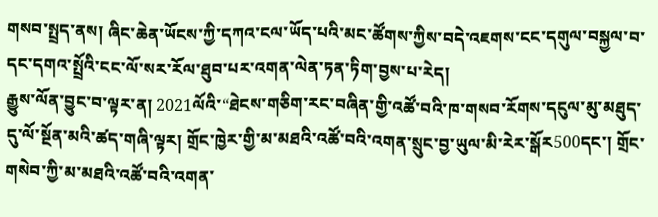གསབ་སྤྲད་ནས། ཞིང་ཆེན་ཡོངས་ཀྱི་དཀའ་ངལ་ཡོད་པའི་མང་ཚོགས་ཀྱིས་བདེ་འཇགས་ངང་དགུལ་བསྐྱལ་བ་དང་དགའ་སྤྲོའི་ངང་ལོ་སར་རོལ་ཐུབ་པར་འགན་ལེན་ཏན་ཏིག་བྱས་པ་རེད།
རྒྱུས་ལོན་བྱུང་བ་ལྟར་ན། 2021ལོའི་“ཐེངས་གཅིག་རང་བཞིན་གྱི་འཚོ་བའི་ཁ་གསབ་རོགས་དངུལ་མུ་མཐུད་དུ་ལོ་སྔོན་མའི་ཚད་གཞི་ལྟར། གྲོང་ཁྱེར་གྱི་མ་མཐའི་འཚོ་བའི་འགན་སྲུང་བྱ་ཡུལ་མི་རེར་སྒོར500དང་། གྲོང་གསེབ་ཀྱི་མ་མཐའི་འཚོ་བའི་འགན་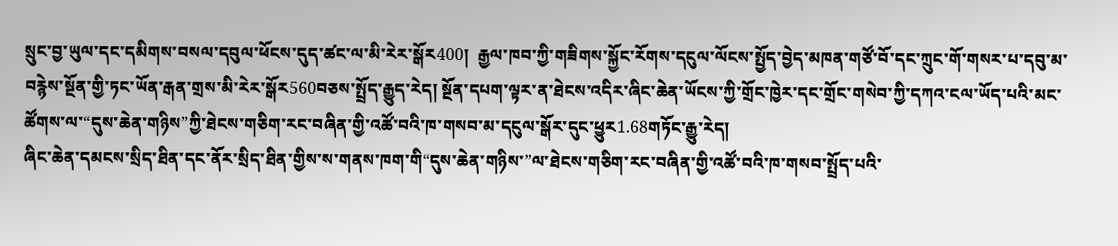སྲུང་བྱ་ཡུལ་དང་དམིགས་བསལ་དབུལ་ཕོངས་དུད་ཚང་ལ་མི་རེར་སྒོར400།  རྒྱལ་ཁབ་ཀྱི་གཟིགས་སྐྱོང་རོགས་དངུལ་ལོངས་སྤྱོད་བྱེད་མཁན་གཙོ་བོ་དང་ཀྲུང་གོ་གསར་པ་དབུ་མ་བརྙེས་སྔོན་གྱི་ཏང་ཡོན་རྒན་གྲས་མི་རེར་སྒོར560བཅས་སྤྲོད་རྒྱུད་རེད། སྔོན་དཔག་ལྟར་ན་ཐེངས་འདིར་ཞིང་ཆེན་ཡོངས་ཀྱི་གྲོང་ཁྱེར་དང་གྲོང་གསེབ་ཀྱི་དཀའ་ངལ་ཡོད་པའི་མང་ཚོགས་ལ་“དུས་ཆེན་གཉིས”ཀྱི་ཐེངས་གཅིག་རང་བཞིན་གྱི་འཚོ་བའི་ཁ་གསབ་མ་དངུལ་སྒོར་དུང་ཕྱུར1.68གཏོང་རྒྱུ་རེད།
ཞིང་ཆེན་དམངས་སྲིད་ཐིན་དང་ནོར་སྲིད་ཐིན་གྱིས་ས་གནས་ཁག་གི“དུས་ཆེན་གཉིས་”ལ་ཐེངས་གཅིག་རང་བཞིན་གྱི་འཚོ་བའི་ཁ་གསབ་སྤྲོད་པའི་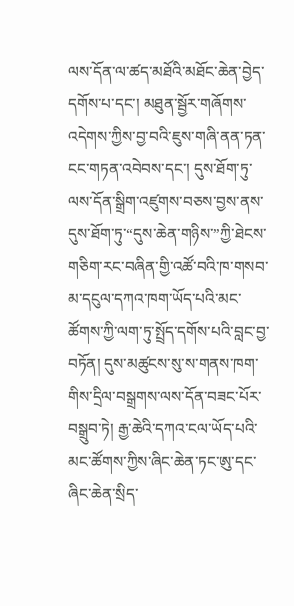ལས་དོན་ལ་ཚད་མཐོའི་མཐོང་ཆེན་བྱེད་དགོས་པ་དང་། མཐུན་སྦྱོར་གཞོགས་འདེགས་ཀྱིས་བྱ་བའི་ཇུས་གཞི་ནན་ཏན་ངང་གཏན་འབེབས་དང་། དུས་ཐོག་ཏུ་ལས་དོན་སྒྲིག་འཛུགས་བཅས་བྱས་ནས་དུས་ཐོག་ཏུ་“དུས་ཆེན་གཉིས་”ཀྱི་ཐེངས་གཅིག་རང་བཞིན་གྱི་འཚོ་བའི་ཁ་གསབ་མ་དངུལ་དཀའ་ཁག་ཡོད་པའི་མང་ཚོགས་ཀྱི་ལག་ཏུ་སྤྲོད་དགོས་པའི་བླང་བྱ་བཏོན། དུས་མཚུངས་སུ་ས་གནས་ཁག་གིས་དྲིལ་བསྒྲགས་ལས་དོན་བཟང་པོར་བསྒྲུབ་ཏེ། རྒྱ་ཆེའི་དཀའ་ངལ་ཡོད་པའི་མང་ཚོགས་ཀྱིས་ཞིང་ཆེན་ཏང་ཨུ་དང་ཞིང་ཆེན་སྲིད་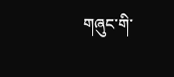གཞུང་གི་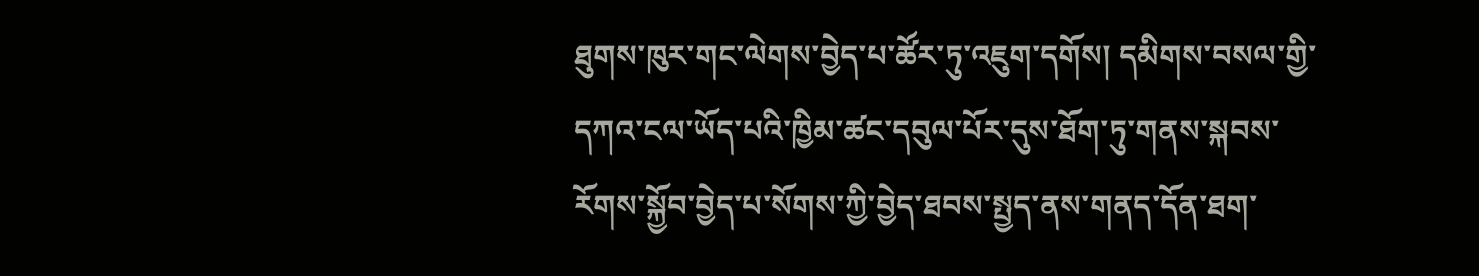ཐུགས་ཁུར་གང་ལེགས་བྱེད་པ་ཚོར་ཏུ་འཇུག་དགོས། དམིགས་བསལ་གྱི་དཀའ་ངལ་ཡོད་པའི་ཁྱིམ་ཚང་དབུལ་པོར་དུས་ཐོག་ཏུ་གནས་སྐབས་རོགས་སྐྱོབ་བྱེད་པ་སོགས་ཀྱི་བྱེད་ཐབས་སྤྱད་ནས་གནད་དོན་ཐག་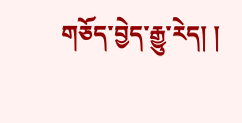གཅོད་བྱེད་རྒྱུ་རེད། །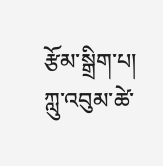རྩོམ་སྒྲིག་པ། ཀླུ་འབུམ་ཚེ་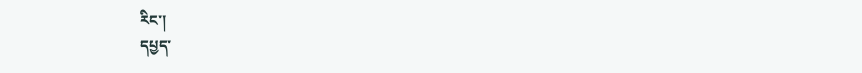རིང་།
དཔྱད་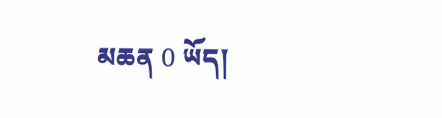མཆན 0 ཡོད།